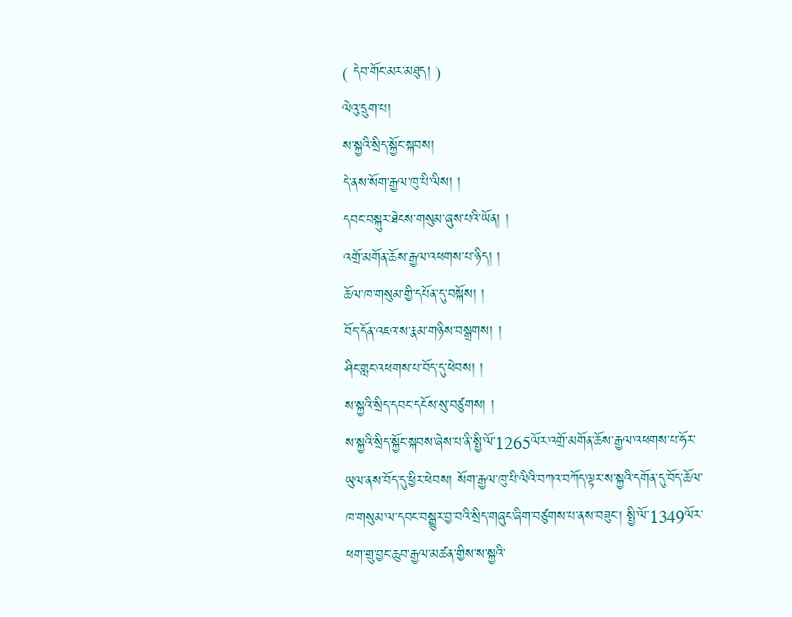( དེབ་གོང་མར་མཐུད། )
ལེའུ་དྲུག་པ།
ས་སྐྱའི་སྲིད་སྐྱོང་སྐབས།
དེ་ནས་སོག་རྒྱལ་ཁུ་པི་ལིས། །
དབང་བསྐུར་ཐེངས་གསུམ་ཞུས་པའི་ཡོན། །
འགྲོ་མགོན་ཆོས་རྒྱལ་འཕགས་པ་ཉིད། །
ཆོལ་ཁ་གསུམ་གྱི་དཔོན་དུ་བསྐོས། །
བོད་དོན་འཇའ་ས་རྣམ་གཉིས་བསྒྲགས། །
ཤིང་གླང་འཕགས་པ་བོད་དུ་ཕེབས། །
ས་སྐྱའི་སྲིད་དབང་དངོས་སུ་བཙུགས། །
ས་སྐྱའི་སྲིད་སྐྱོང་སྐབས་ཞེས་པ་ནི་སྤྱི་ལོ་1265ལོར་འགྲོ་མགོན་ཆོས་རྒྱལ་འཕགས་པ་ཧོར་ཡུལ་ནས་བོད་དུ་ཕྱིར་ཕེབས། སོག་རྒྱལ་ཁུ་པི་ལིའི་བཀའ་བཀོད་ལྟར་ས་སྐྱའི་དགོན་དུ་བོད་ཆོལ་ཁ་གསུམ་ལ་དབང་བསྒྱུར་བྱ་བའི་སྲིད་གཞུང་ཞིག་བཙུགས་པ་ནས་བཟུང་། སྤྱི་ལོ་1349ལོར་ཕག་གྲུ་བྱང་ཆུབ་རྒྱལ་མཚན་གྱིས་ས་སྐྱའི་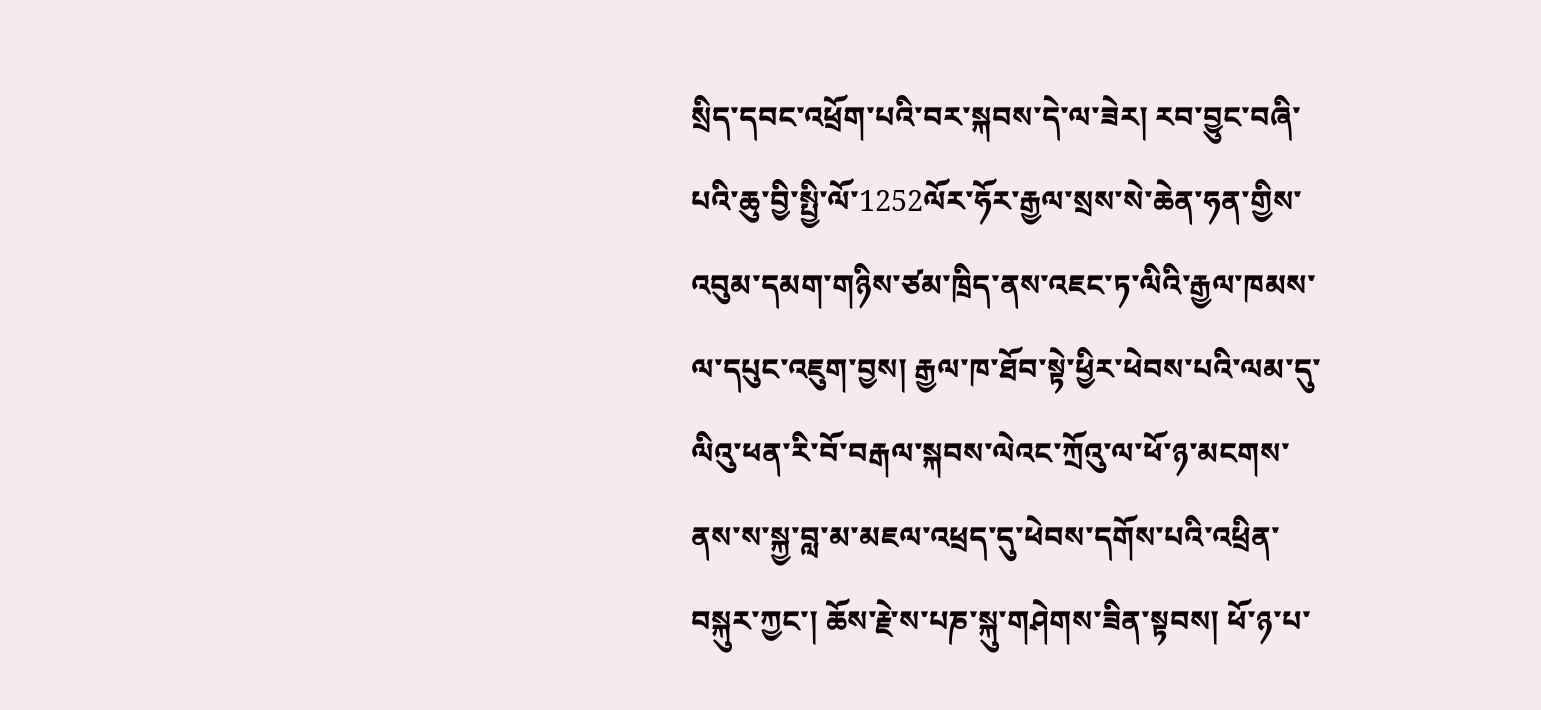སྲིད་དབང་འཕྲོག་པའི་བར་སྐབས་དེ་ལ་ཟེར། རབ་བྱུང་བཞི་པའི་ཆུ་བྱི་སྤྱི་ལོ་1252ལོར་ཧོར་རྒྱལ་སྲས་སེ་ཆེན་ཧན་གྱིས་འབུམ་དམག་གཉིས་ཙམ་ཁྲིད་ནས་འཇང་ཏ་ལིའི་རྒྱལ་ཁམས་ལ་དཔུང་འཇུག་བྱས། རྒྱལ་ཁ་ཐོབ་སྟེ་ཕྱིར་ཕེབས་པའི་ལམ་དུ་ལིའུ་ཕན་རི་བོ་བརྒལ་སྐབས་ལེའང་ཀྲོའུ་ལ་ཕོ་ཉ་མངགས་ནས་ས་སྐྱ་བླ་མ་མཇལ་འཕྲད་དུ་ཕེབས་དགོས་པའི་འཕྲིན་བསྐུར་ཀྱང་། ཆོས་རྗེ་ས་པཎ་སྐུ་གཤེགས་ཟིན་སྟབས། ཕོ་ཉ་པ་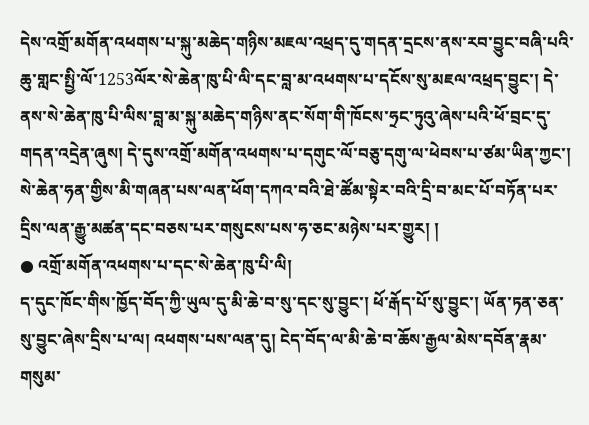དེས་འགྲོ་མགོན་འཕགས་པ་སྐུ་མཆེད་གཉིས་མཇལ་འཕྲད་དུ་གདན་དྲངས་ནས་རབ་བྱུང་བཞི་པའི་ཆུ་གླང་སྤྱི་ལོ་1253ལོར་སེ་ཆེན་ཁུ་པི་ལི་དང་བླ་མ་འཕགས་པ་དངོས་སུ་མཇལ་འཕྲད་བྱུང་། དེ་ནས་སེ་ཆེན་ཁུ་པི་ལིས་བླ་མ་སྐུ་མཆེད་གཉིས་ནང་སོག་གི་ཁོངས་ཧྲང་ཏུའུ་ཞེས་པའི་ཕོ་བྲང་དུ་གདན་འདྲེན་ཞུས། དེ་དུས་འགྲོ་མགོན་འཕགས་པ་དགུང་ལོ་བཅུ་དགུ་ལ་ཕེབས་པ་ཙམ་ཡིན་ཀྱང་། སེ་ཆེན་ཧན་གྱིས་མི་གཞན་པས་ལན་ཕོག་དཀའ་བའི་ཐེ་ཚོམ་སྟེར་བའི་དྲི་བ་མང་པོ་བཏོན་པར་དྲིས་ལན་རྒྱུ་མཚན་དང་བཅས་པར་གསུངས་པས་ཧ་ཅང་མཉེས་པར་གྱུར། །
● འགྲོ་མགོན་འཕགས་པ་དང་སེ་ཆེན་ཁུ་པི་ལི།
ད་དུང་ཁོང་གིས་ཁྱོད་བོད་ཀྱི་ཡུལ་དུ་མི་ཆེ་བ་སུ་དང་སུ་བྱུང་། ཕོ་རྒོད་པོ་སུ་བྱུང་། ཡོན་ཏན་ཅན་སུ་བྱུང་ཞེས་དྲིས་པ་ལ། འཕགས་པས་ལན་དུ། ངེད་བོད་ལ་མི་ཆེ་བ་ཆོས་རྒྱལ་མེས་དབོན་རྣམ་གསུམ་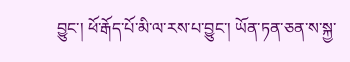བྱུང་། ཕོ་རྒོད་པོ་མི་ལ་རས་པ་བྱུང་། ཡོན་ཏན་ཅན་ས་སྐྱ་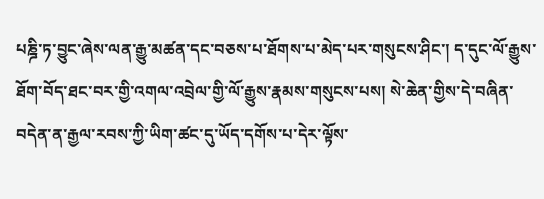པཎྜི་ཏ་བྱུང་ཞེས་ལན་རྒྱུ་མཚན་དང་བཅས་པ་ཐོགས་པ་མེད་པར་གསུངས་ཤིང་། ད་དུང་ལོ་རྒྱུས་ཐོག་བོད་ཐང་བར་གྱི་འགལ་འབྲེལ་གྱི་ལོ་རྒྱུས་རྣམས་གསུངས་པས། སེ་ཆེན་གྱིས་དེ་བཞིན་བདེན་ན་རྒྱལ་རབས་ཀྱི་ཡིག་ཚང་དུ་ཡོད་དགོས་པ་དེར་ལྟོས་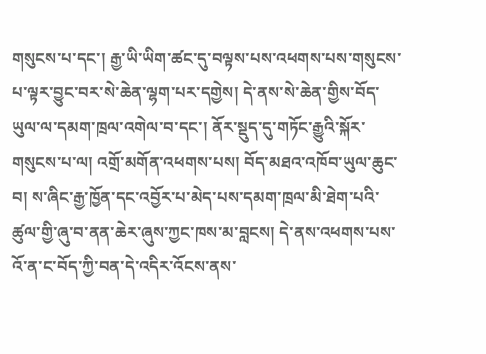གསུངས་པ་དང་། རྒྱ་ཡི་ཡིག་ཚང་དུ་བལྟས་པས་འཕགས་པས་གསུངས་པ་ལྟར་བྱུང་བར་སེ་ཆེན་ལྷག་པར་དགྱེས། དེ་ནས་སེ་ཆེན་གྱིས་བོད་ཡུལ་ལ་དམག་ཁྲལ་འགེལ་བ་དང་། ནོར་སྡུད་དུ་གཏོང་རྒྱུའི་སྐོར་གསུངས་པ་ལ། འགྲོ་མགོན་འཕགས་པས། བོད་མཐའ་འཁོབ་ཡུལ་ཆུང་བ། ས་ཞིང་རྒྱ་ཁྱོན་དང་འབྱོར་པ་མེད་པས་དམག་ཁྲལ་མི་ཐེག་པའི་ཚུལ་གྱི་ཞུ་བ་ནན་ཆེར་ཞུས་ཀྱང་ཁས་མ་བླངས། དེ་ནས་འཕགས་པས་འོ་ན་ང་བོད་ཀྱི་བན་དེ་འདིར་འོངས་ནས་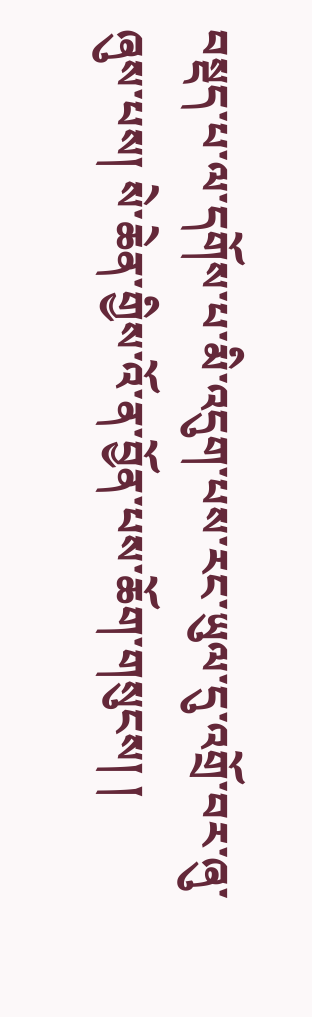བསྡད་པ་ལ་དགོས་པ་མི་འདུག་པས་རང་ཡུལ་དུ་འགྲོ་བར་ཞུ་ཞུས་པས། སེ་ཆེན་གྱིས་འོ་ན་བྱོན་པས་ཆོག་གསུངས། །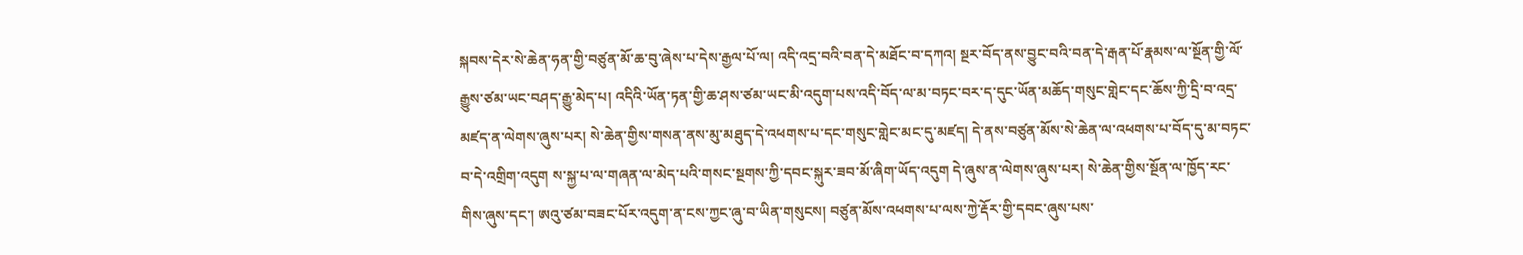སྐབས་དེར་སེ་ཆེན་ཧན་གྱི་བཙུན་མོ་ཆ་བུ་ཞེས་པ་དེས་རྒྱལ་པོ་ལ། འདི་འདྲ་བའི་བན་དེ་མཐོང་བ་དཀའ། སྔར་བོད་ནས་བྱུང་བའི་བན་དེ་རྒན་པོ་རྣམས་ལ་སྔོན་གྱི་ལོ་རྒྱུས་ཙམ་ཡང་བཤད་རྒྱུ་མེད་པ། འདིའི་ཡོན་ཏན་གྱི་ཆ་ཤས་ཙམ་ཡང་མི་འདུག་པས་འདི་བོད་ལ་མ་བཏང་བར་ད་དུང་ཡོན་མཆོད་གསུང་གླེང་དང་ཆོས་ཀྱི་དྲི་བ་འདྲ་མཛད་ན་ལེགས་ཞུས་པར། སེ་ཆེན་གྱིས་གསན་ནས་མུ་མཐུད་དེ་འཕགས་པ་དང་གསུང་གླེང་མང་དུ་མཛད། དེ་ནས་བཙུན་མོས་སེ་ཆེན་ལ་འཕགས་པ་བོད་དུ་མ་བཏང་བ་དེ་འགྲིག་འདུག ས་སྐྱ་པ་ལ་གཞན་ལ་མེད་པའི་གསང་སྔགས་ཀྱི་དབང་སྐུར་ཟབ་མོ་ཞིག་ཡོད་འདུག དེ་ཞུས་ན་ལེགས་ཞུས་པར། སེ་ཆེན་གྱིས་སྔོན་ལ་ཁྱོད་རང་གིས་ཞུས་དང་། ཨའུ་ཙམ་བཟང་པོར་འདུག་ན་ངས་ཀྱང་ཞུ་བ་ཡིན་གསུངས། བཙུན་མོས་འཕགས་པ་ལས་ཀྱེ་རྡོར་གྱི་དབང་ཞུས་པས་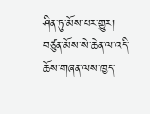ཤིན་ཏུ་མོས་པར་གྱུར། བཙུན་མོས་སེ་ཆེན་ལ་འདི་ཆོས་གཞན་ལས་ཁྱད་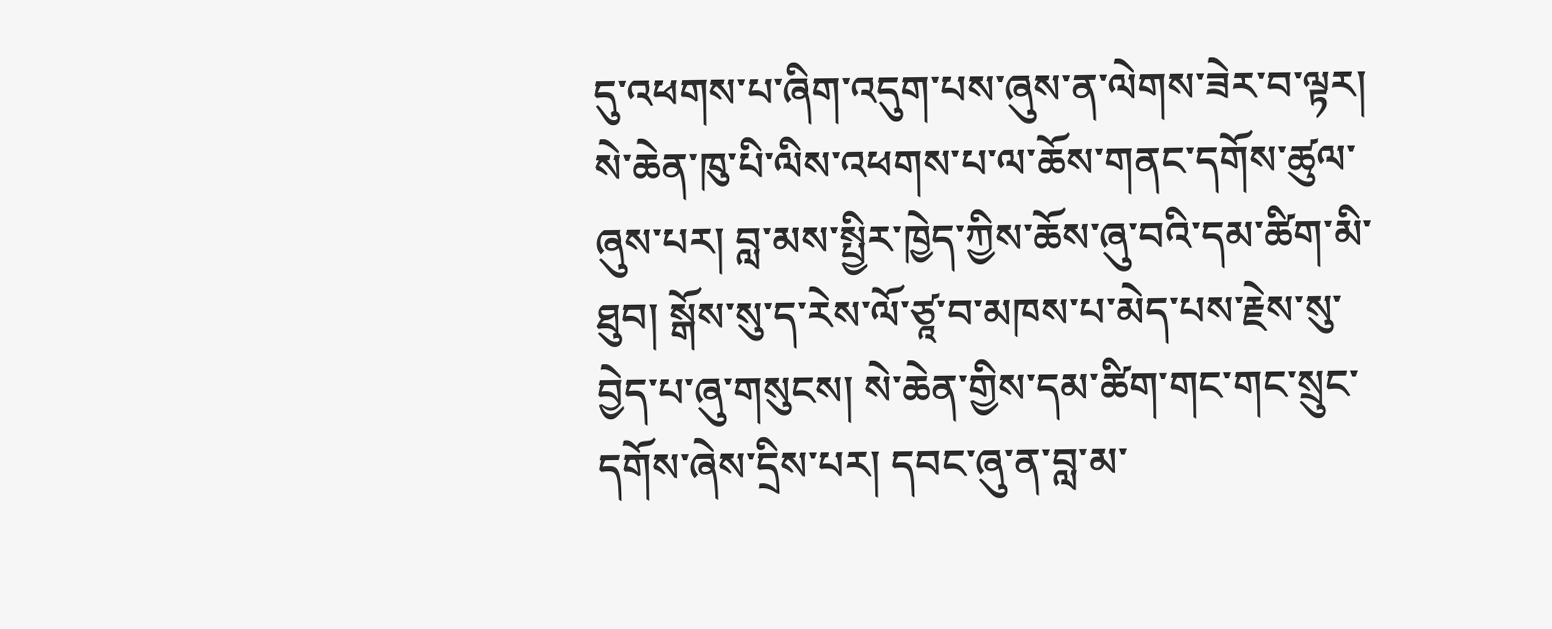དུ་འཕགས་པ་ཞིག་འདུག་པས་ཞུས་ན་ལེགས་ཟེར་བ་ལྟར། སེ་ཆེན་ཁུ་པི་ལིས་འཕགས་པ་ལ་ཆོས་གནང་དགོས་ཚུལ་ཞུས་པར། བླ་མས་སྤྱིར་ཁྱེད་ཀྱིས་ཆོས་ཞུ་བའི་དམ་ཚིག་མི་ཐུབ། སྒོས་སུ་ད་རེས་ལོ་ཙཱ་བ་མཁས་པ་མེད་པས་རྗེས་སུ་བྱེད་པ་ཞུ་གསུངས། སེ་ཆེན་གྱིས་དམ་ཚིག་གང་གང་སྲུང་དགོས་ཞེས་དྲིས་པར། དབང་ཞུ་ན་བླ་མ་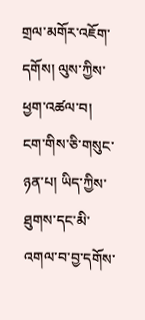གྲལ་མགོར་འཇོག་དགོས། ལུས་ཀྱིས་ཕྱག་འཚལ་བ། ངག་གིས་ཅི་གསུང་ཉན་པ། ཡིད་ཀྱིས་ཐུགས་དང་མི་འགལ་བ་བྱ་དགོས་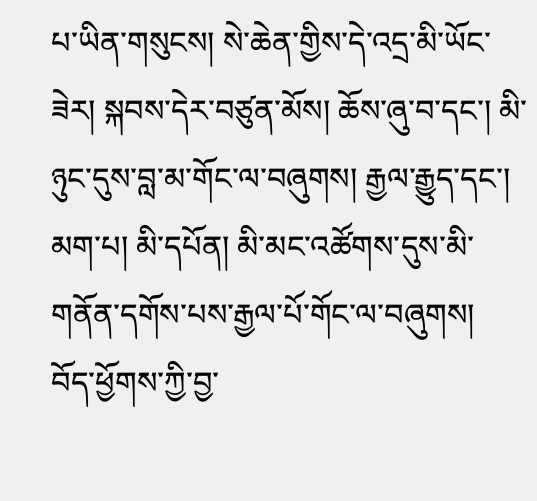པ་ཡིན་གསུངས། སེ་ཆེན་གྱིས་དེ་འདྲ་མི་ཡོང་ཟེར། སྐབས་དེར་བཙུན་མོས། ཆོས་ཞུ་བ་དང་། མི་ཉུང་དུས་བླ་མ་གོང་ལ་བཞུགས། རྒྱལ་རྒྱུད་དང་། མག་པ། མི་དཔོན། མི་མང་འཚོགས་དུས་མི་གནོན་དགོས་པས་རྒྱལ་པོ་གོང་ལ་བཞུགས། བོད་ཕྱོགས་ཀྱི་བྱ་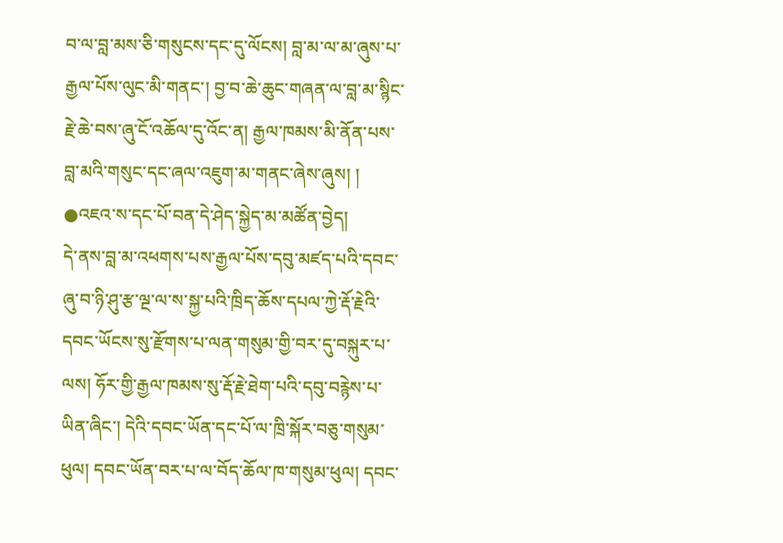བ་ལ་བླ་མས་ཅི་གསུངས་དང་དུ་ལོངས། བླ་མ་ལ་མ་ཞུས་པ་རྒྱལ་པོས་ལུང་མི་གནང་། བྱ་བ་ཆེ་ཆུང་གཞན་ལ་བླ་མ་སྙིང་རྗེ་ཆེ་བས་ཞུ་ངོ་འཆོལ་དུ་འོང་ན། རྒྱལ་ཁམས་མི་ནོན་པས་བླ་མའི་གསུང་དང་ཞལ་འཇུག་མ་གནང་ཞེས་ཞུས། །
●འཇའ་ས་དང་པོ་བན་དེ་ཤེད་སྐྱེད་མ་མཚོན་བྱེད།
དེ་ནས་བླ་མ་འཕགས་པས་རྒྱལ་པོས་དབུ་མཛད་པའི་དབང་ཞུ་བ་ཉི་ཤུ་རྩ་ལྔ་ལ་ས་སྐྱ་པའི་ཁྲིད་ཆོས་དཔལ་ཀྱེ་རྡོ་རྗེའི་དབང་ཡོངས་སུ་རྫོགས་པ་ལན་གསུམ་གྱི་བར་དུ་བསྐུར་པ་ལས། ཧོར་གྱི་རྒྱལ་ཁམས་སུ་རྡོ་རྗེ་ཐེག་པའི་དབུ་བརྙེས་པ་ཡིན་ཞིང་། དེའི་དབང་ཡོན་དང་པོ་ལ་ཁྲི་སྐོར་བཅུ་གསུམ་ཕུལ། དབང་ཡོན་བར་པ་ལ་བོད་ཆོལ་ཁ་གསུམ་ཕུལ། དབང་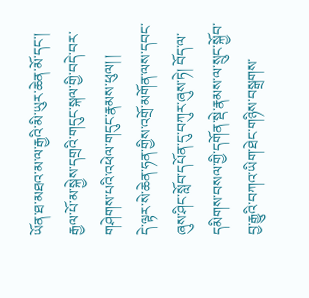ཡོན་ཐ་མཐའ་མ་ལ་རྒྱའི་མི་ཡུར་ཆེན་མོ་དང་། རྒྱལ་པོ་མ་སྐྱེས་དགྲའི་གདུང་སྐལ་གྱི་བདེ་བར་གཤེགས་པའི་འཕེལ་གདུང་རྣམས་ཕུལ། །
དེ་ལྟར་སེ་ཆེན་ཧན་གྱིས་འགྲོ་མགོན་ལས་དབང་ཞུས་ཤིང་སློབ་དཔོན་དུ་བཀུར་ཞུས་ཏེ། བོད་ལ་དམིགས་བསལ་གྱི་དགོན་སྡེ་རྣམས་ལ་སྲུང་སྐྱོབ་བྱ་རྒྱུའི་བཀའ་ཡིག་ཐེང་གཉིས་བསྒྲགས་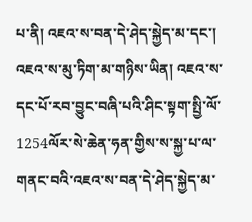པ་ནི། འཇའ་ས་བན་དེ་ཤེད་སྐྱེད་མ་དང་། འཇའ་ས་མུ་ཏིག་མ་གཉིས་ཡིན། འཇའ་ས་དང་པོ་རབ་བྱུང་བཞི་པའི་ཤིང་སྟག་སྤྱི་ལོ་1254ལོར་སེ་ཆེན་ཧན་གྱིས་ས་སྐྱ་པ་ལ་གནང་བའི་འཇའ་ས་བན་དེ་ཤེད་སྐྱེད་མ་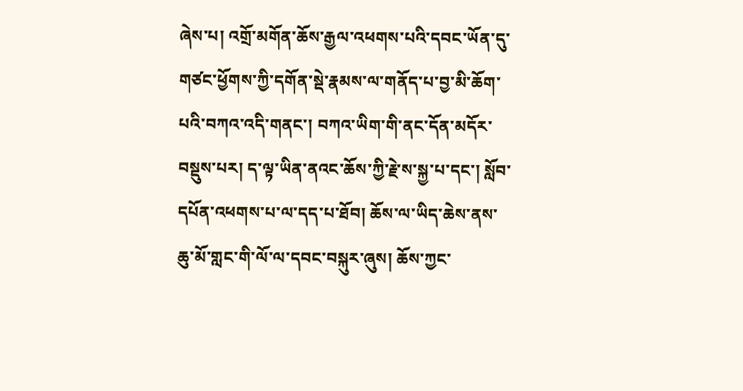ཞེས་པ། འགྲོ་མགོན་ཆོས་རྒྱལ་འཕགས་པའི་དབང་ཡོན་དུ་གཙང་ཕྱོགས་ཀྱི་དགོན་སྡེ་རྣམས་ལ་གནོད་པ་བྱ་མི་ཆོག་པའི་བཀའ་འདི་གནང་། བཀའ་ཡིག་གི་ནང་དོན་མདོར་བསྡུས་པར། ད་ལྟ་ཡིན་ནའང་ཆོས་ཀྱི་རྗེ་ས་སྐྱ་པ་དང་། སློབ་དཔོན་འཕགས་པ་ལ་དད་པ་ཐོབ། ཆོས་ལ་ཡིད་ཆེས་ནས་ཆུ་མོ་གླང་གི་ལོ་ལ་དབང་བསྐུར་ཞུས། ཆོས་ཀྱང་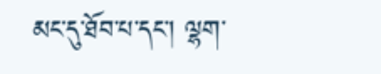མང་དུ་ཐོབ་པ་དང་། ལྷག་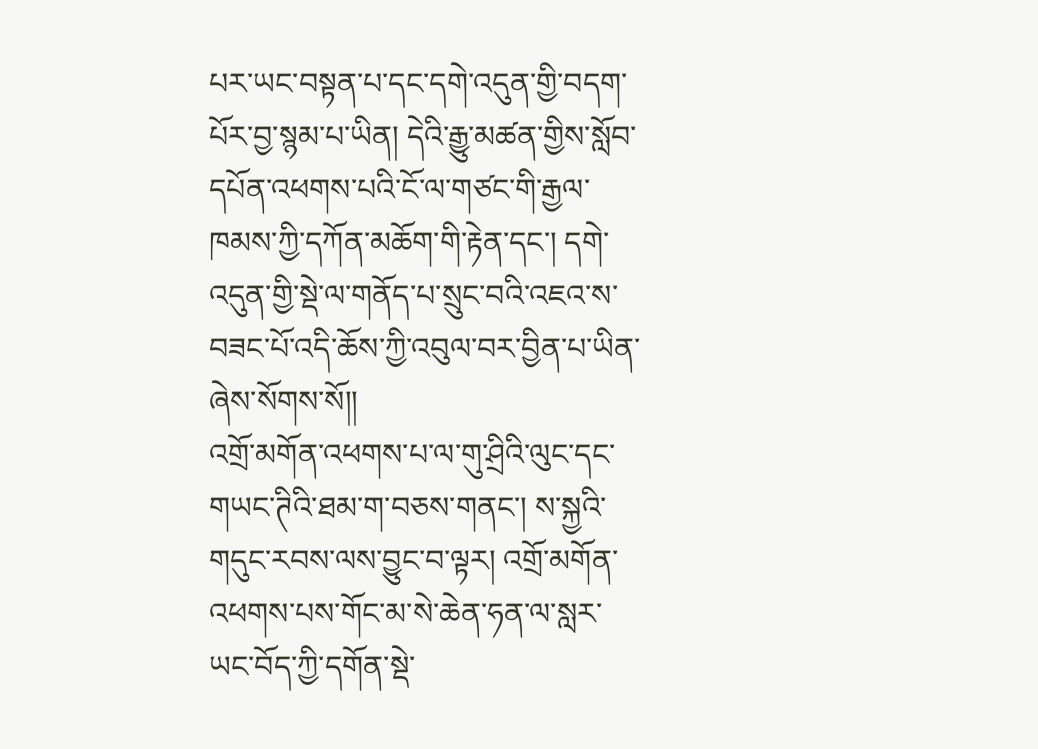པར་ཡང་བསྟན་པ་དང་དགེ་འདུན་གྱི་བདག་པོར་བྱ་སྙམ་པ་ཡིན། དེའི་རྒྱུ་མཚན་གྱིས་སློབ་དཔོན་འཕགས་པའི་ངོ་ལ་གཙང་གི་རྒྱལ་ཁམས་ཀྱི་དཀོན་མཆོག་གི་རྟེན་དང་། དགེ་འདུན་གྱི་སྡེ་ལ་གནོད་པ་སྲུང་བའི་འཇའ་ས་བཟང་པོ་འདི་ཆོས་ཀྱི་འབུལ་བར་བྱིན་པ་ཡིན་ཞེས་སོགས་སོ།།
འགྲོ་མགོན་འཕགས་པ་ལ་གུ་ཤྲིའི་ལུང་དང་གཡང་ཊིའི་ཐམ་ག་བཅས་གནང་། ས་སྐྱའི་གདུང་རབས་ལས་བྱུང་བ་ལྟར། འགྲོ་མགོན་འཕགས་པས་གོང་མ་སེ་ཆེན་ཧན་ལ་སླར་ཡང་བོད་ཀྱི་དགོན་སྡེ་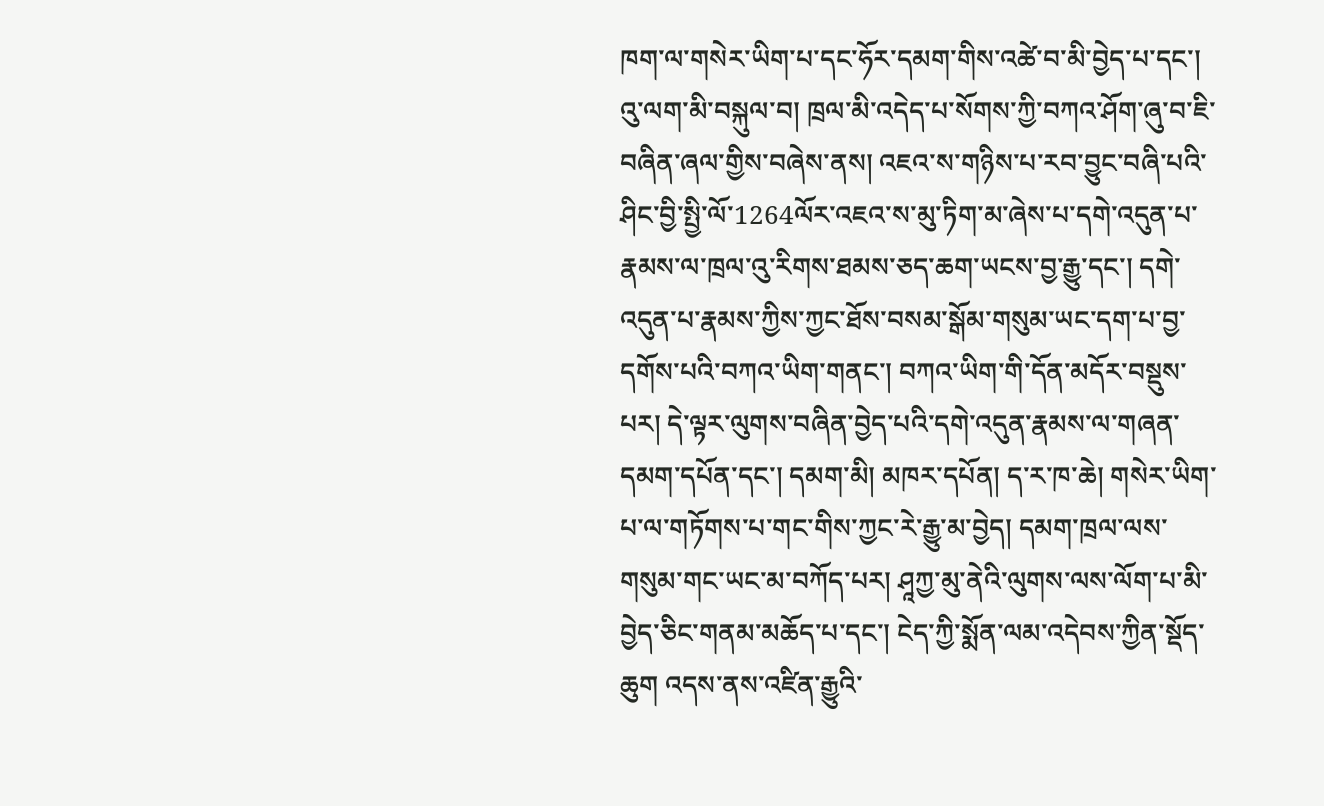ཁག་ལ་གསེར་ཡིག་པ་དང་ཧོར་དམག་གིས་འཚེ་བ་མི་བྱེད་པ་དང་། འུ་ལག་མི་བསྐུལ་བ། ཁྲལ་མི་འདེད་པ་སོགས་ཀྱི་བཀའ་ཤོག་ཞུ་བ་ཇི་བཞིན་ཞལ་གྱིས་བཞེས་ནས། འཇའ་ས་གཉིས་པ་རབ་བྱུང་བཞི་པའི་ཤིང་བྱི་སྤྱི་ལོ་1264ལོར་འཇའ་ས་མུ་ཏིག་མ་ཞེས་པ་དགེ་འདུན་པ་རྣམས་ལ་ཁྲལ་འུ་རིགས་ཐམས་ཅད་ཆག་ཡངས་བྱ་རྒྱུ་དང་། དགེ་འདུན་པ་རྣམས་ཀྱིས་ཀྱང་ཐོས་བསམ་སྒོམ་གསུམ་ཡང་དག་པ་བྱ་དགོས་པའི་བཀའ་ཡིག་གནང་། བཀའ་ཡིག་གི་དོན་མདོར་བསྡུས་པར། དེ་ལྟར་ལུགས་བཞིན་བྱེད་པའི་དགེ་འདུན་རྣམས་ལ་གཞན་དམག་དཔོན་དང་། དམག་མི། མཁར་དཔོན། ད་ར་ཁ་ཆེ། གསེར་ཡིག་པ་ལ་གཏོགས་པ་གང་གིས་ཀྱང་རེ་རྒྱུ་མ་བྱེད། དམག་ཁྲལ་ལས་གསུམ་གང་ཡང་མ་བཀོད་པར། ཤཱཀྱ་མུ་ནེའི་ལུགས་ལས་ལོག་པ་མི་བྱེད་ཅིང་གནམ་མཆོད་པ་དང་། ངེད་ཀྱི་སྨོན་ལམ་འདེབས་ཀྱིན་སྡོད་ཆུག འདས་ནས་འཛིན་རྒྱུའི་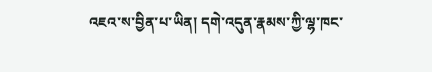འཇའ་ས་བྱིན་པ་ཡིན། དགེ་འདུན་རྣམས་ཀྱི་ལྷ་ཁང་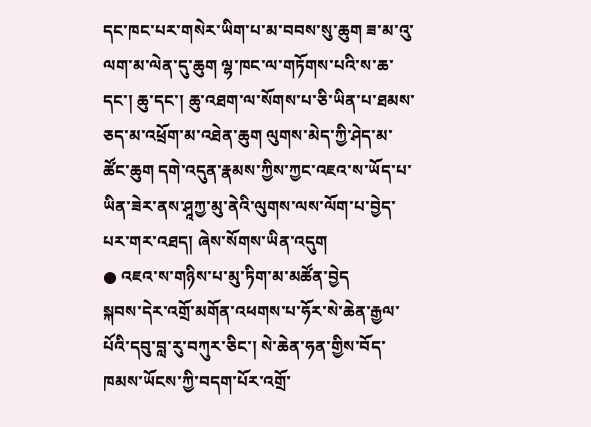དང་ཁང་པར་གསེར་ཡིག་པ་མ་བབས་སུ་ཆུག ཟ་མ་འུ་ལག་མ་ལེན་དུ་ཆུག ལྷ་ཁང་ལ་གཏོགས་པའི་ས་ཆ་དང་། ཆུ་དང་། ཆུ་འཐག་ལ་སོགས་པ་ཅི་ཡིན་པ་ཐམས་ཅད་མ་འཕྲོག་མ་འཐེན་ཆུག ལུགས་མེད་ཀྱི་ཤེད་མ་ཚོང་ཆུག དགེ་འདུན་རྣམས་ཀྱིས་ཀྱང་འཇའ་ས་ཡོད་པ་ཡིན་ཟེར་ནས་ཤཱཀྱ་མུ་ནེའི་ལུགས་ལས་ལོག་པ་བྱེད་པར་གར་འཐད། ཞེས་སོགས་ཡིན་འདུག
● འཇའ་ས་གཉིས་པ་མུ་ཏིག་མ་མཚོན་བྱེད
སྐབས་དེར་འགྲོ་མགོན་འཕགས་པ་ཧོར་སེ་ཆེན་རྒྱལ་པོའི་དབུ་བླ་རུ་བཀུར་ཅིང་། སེ་ཆེན་ཧན་གྱིས་བོད་ཁམས་ཡོངས་ཀྱི་བདག་པོར་འགྲོ་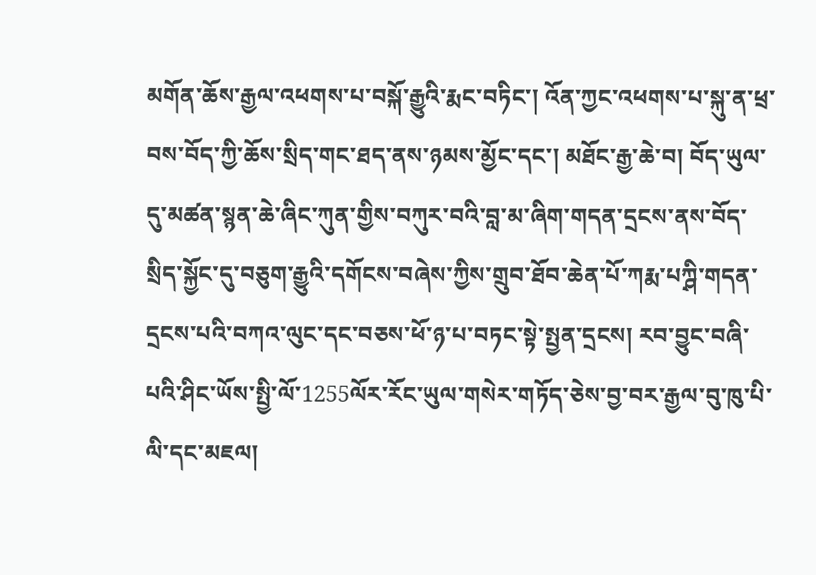མགོན་ཆོས་རྒྱལ་འཕགས་པ་བསྐོ་རྒྱུའི་རྨང་བཏིང་། འོན་ཀྱང་འཕགས་པ་སྐུ་ན་ཕྲ་བས་བོད་ཀྱི་ཆོས་སྲིད་གང་ཐད་ནས་ཉམས་མྱོང་དང་། མཐོང་རྒྱ་ཆེ་བ། བོད་ཡུལ་དུ་མཚན་སྙན་ཆེ་ཞིང་ཀུན་གྱིས་བཀུར་བའི་བླ་མ་ཞིག་གདན་དྲངས་ནས་བོད་སྲིད་སྐྱོང་དུ་བཅུག་རྒྱུའི་དགོངས་བཞེས་ཀྱིས་གྲུབ་ཐོབ་ཆེན་པོ་ཀརྨ་པཀྴི་གདན་དྲངས་པའི་བཀའ་ལུང་དང་བཅས་ཕོ་ཉ་པ་བཏང་སྟེ་སྤྱན་དྲངས། རབ་བྱུང་བཞི་པའི་ཤིང་ཡོས་སྤྱི་ལོ་1255ལོར་རོང་ཡུལ་གསེར་གཏོད་ཅེས་བྱ་བར་རྒྱལ་བུ་ཁུ་པི་ལི་དང་མཇལ།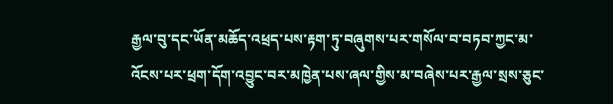རྒྱལ་བུ་དང་ཡོན་མཆོད་འཕྲད་པས་རྟག་ཏུ་བཞུགས་པར་གསོལ་བ་བཏབ་ཀྱང་མ་འོངས་པར་ཕྲག་དོག་འབྱུང་བར་མཁྱེན་པས་ཞལ་གྱིས་མ་བཞེས་པར་རྒྱལ་སྲས་ཅུང་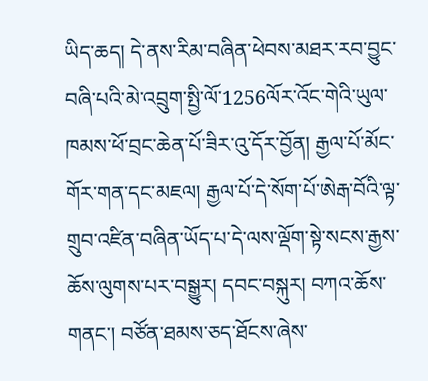ཡིད་ཆད། དེ་ནས་རིམ་བཞིན་ཕེབས་མཐར་རབ་བྱུང་བཞི་པའི་མེ་འབྲུག་སྤྱི་ལོ་1256ལོར་འོང་གེའི་ཡུལ་ཁམས་ཕོ་བྲང་ཆེན་པོ་ཟིར་འུ་དོར་བྱོན། རྒྱལ་པོ་མོང་གོར་གན་དང་མཇལ། རྒྱལ་པོ་དེ་སོག་པོ་ཨེརྒ་བོའི་ལྟ་གྲུབ་འཛིན་བཞིན་ཡོད་པ་དེ་ལས་ལྡོག་སྟེ་སངས་རྒྱས་ཆོས་ལུགས་པར་བསྒྱུར། དབང་བསྐུར། བཀའ་ཆོས་གནང་། བཙོན་ཐམས་ཅད་ཐོངས་ཞེས་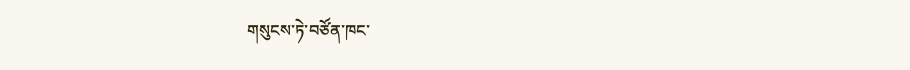གསུངས་ཏེ་བཙོན་ཁང་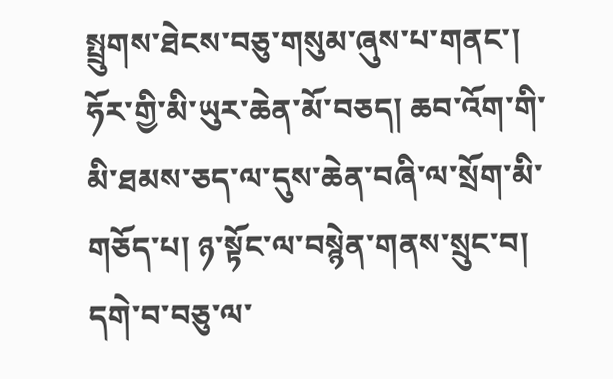སྤྲུགས་ཐེངས་བཅུ་གསུམ་ཞུས་པ་གནང་། ཧོར་གྱི་མི་ཡུར་ཆེན་མོ་བཅད། ཆབ་འོག་གི་མི་ཐམས་ཅད་ལ་དུས་ཆེན་བཞི་ལ་སྲོག་མི་གཅོད་པ། ཉ་སྟོང་ལ་བསྙེན་གནས་སྲུང་བ། དགེ་བ་བཅུ་ལ་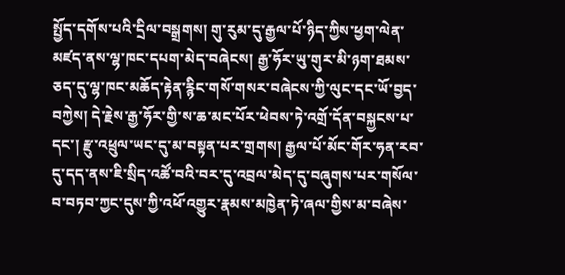སྤྱོད་དགོས་པའི་དྲིལ་བསྒྲགས། གུ་རུམ་དུ་རྒྱལ་པོ་ཉིད་ཀྱིས་ཕྱག་ལེན་མཛད་ནས་ལྷ་ཁང་དཔག་མེད་བཞེངས། རྒྱ་ཧོར་ཡུ་གུར་མི་ཉག་ཐམས་ཅད་དུ་ལྷ་ཁང་མཆོད་རྟེན་རྙིང་གསོ་གསར་བཞེངས་ཀྱི་ལུང་དང་ཡོ་བྱད་བཀྱེས། དེ་རྗེས་རྒྱ་ཧོར་གྱི་ས་ཆ་མང་པོར་ཕེབས་ཏེ་འགྲོ་དོན་བསྐྱངས་པ་དང་། རྫུ་འཕྲུལ་ཡང་དུ་མ་བསྟན་པར་གྲགས། རྒྱལ་པོ་མོང་གོར་ཧན་རབ་དུ་དད་ནས་ཇི་སྲིད་འཚོ་བའི་བར་དུ་འབྲལ་མེད་དུ་བཞུགས་པར་གསོལ་བ་བཏབ་ཀྱང་དུས་ཀྱི་འཕོ་འགྱུར་རྣམས་མཁྱེན་ཏེ་ཞལ་གྱིས་མ་བཞེས་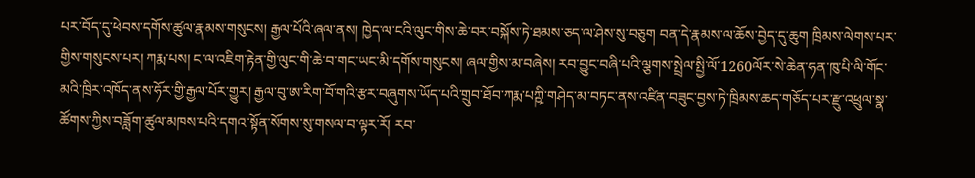པར་བོད་དུ་ཕེབས་དགོས་ཚུལ་རྣམས་གསུངས། རྒྱལ་པོའི་ཞལ་ནས། ཁྱེད་ལ་ངའི་ལུང་གིས་ཆེ་བར་བསྐོས་ཏེ་ཐམས་ཅད་ལ་ཤེས་སུ་བཅུག བན་དེ་རྣམས་ལ་ཆོས་བྱེད་དུ་ཆུག ཁྲིམས་ལེགས་པར་གྱིས་གསུངས་པར། ཀརྨ་པས། ང་ལ་འཇིག་རྟེན་གྱི་ལུང་གི་ཆེ་བ་གང་ཡང་མི་དགོས་གསུངས། ཞལ་གྱིས་མ་བཞེས། རབ་བྱུང་བཞི་པའི་ལྕགས་སྤྲེལ་སྤྱི་ལོ་1260ལོར་སེ་ཆེན་ཧན་ཁུ་པི་ལི་གོང་མའི་ཁྲིར་འཁོད་ནས་ཧོར་གྱི་རྒྱལ་པོར་གྱུར། རྒྱལ་བུ་ཨ་རིག་བོ་གའི་རྩར་བཞུགས་ཡོད་པའི་གྲུབ་ཐོབ་ཀརྨ་པཀྵི་གཤེད་མ་བཏང་ནས་འཛིན་བཟུང་བྱས་ཏེ་ཁྲིམས་ཆད་གཅོད་པར་རྫུ་འཕྲུལ་སྣ་ཚོགས་ཀྱིས་བཟློག་ཚུལ་མཁས་པའི་དགའ་སྟོན་སོགས་སུ་གསལ་བ་ལྟར་རོ། རབ་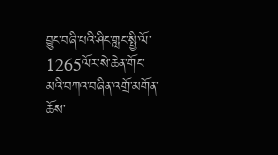བྱུང་བཞི་པའི་ཤིང་གླང་སྤྱི་ལོ་1265ལོར་སེ་ཆེན་གོང་མའི་བཀའ་བཞིན་འགྲོ་མགོན་ཆོས་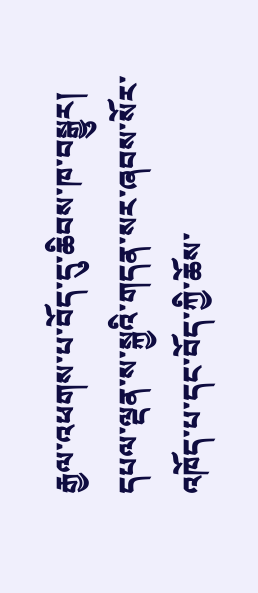རྒྱལ་འཕགས་པ་བོད་དུ་ཆིབས་ཁ་བསྒྱུར། དཔལ་ལྡན་ས་སྐྱའི་གདན་སར་ཞབས་སོར་འཁོད་པ་དང་བོད་ཀྱི་ཆོས་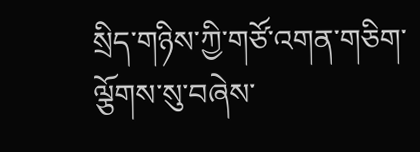སྲིད་གཉིས་ཀྱི་གཙོ་འགན་གཅིག་ལྕོགས་སུ་བཞེས་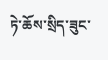ཏེ་ཆོས་སྲིད་ཟུང་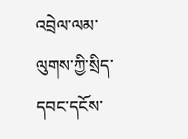འབྲེལ་ལམ་ལུགས་ཀྱི་སྲིད་དབང་དངོས་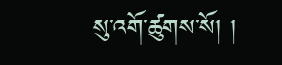སུ་འགོ་ཚུགས་སོ། །